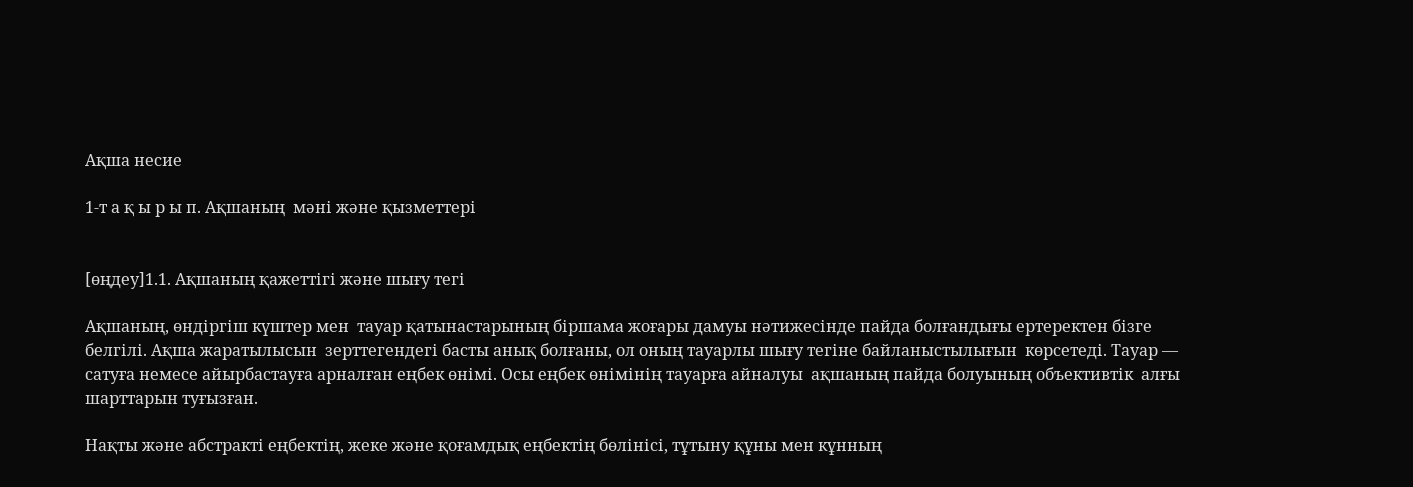Ақша несие

1-т а қ ы р ы п. Ақшаның  мәні және қызметтері


[өңдеу]1.1. Ақшаның қажеттігі және шығу тегі

Ақшаның, өндіргіш күштер мен  тауар қатынастарының біршама жоғары дамуы нәтижесінде пайда болғандығы ертеректен бізге белгілі. Ақша жаратылысын  зерттегендегі басты анық болғаны, ол оның тауарлы шығу тегіне байланыстылығын  көрсетеді. Тауар — сатуға немесе айырбастауға арналған еңбек өнімі. Осы еңбек өнімінің тауарға айналуы  ақшаның пайда болуының объективтік  алғы шарттарын туғызған.

Нақты және абстракті еңбектің, жеке және қоғамдық еңбектің бөлінісі, тұтыну құны мен кұнның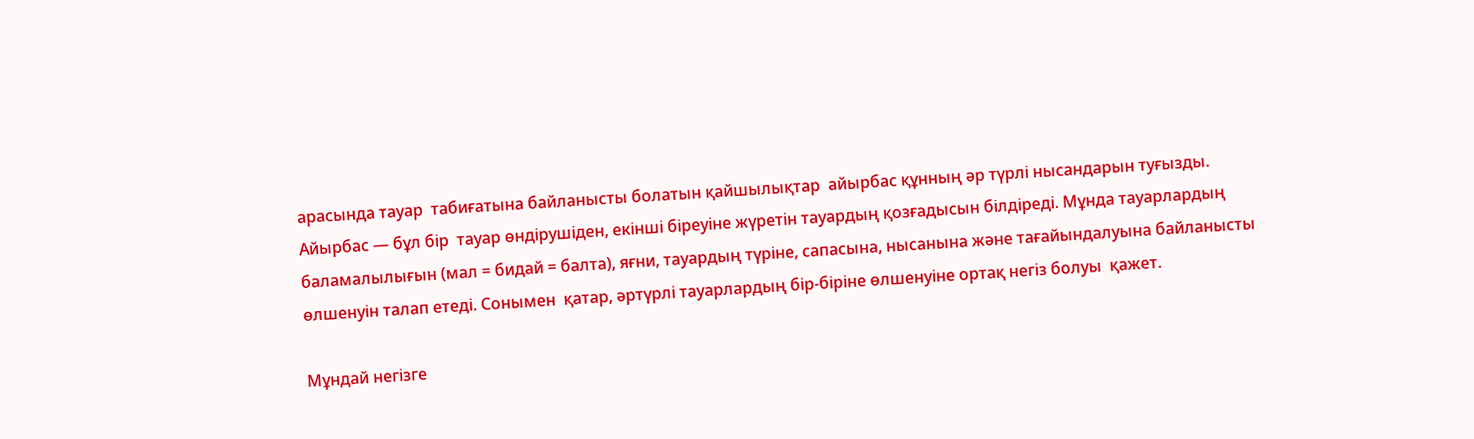арасында тауар  табиғатына байланысты болатын қайшылықтар  айырбас құнның әр түрлі нысандарын туғызды. Айырбас — бұл бір  тауар өндірушіден, екінші біреуіне жүретін тауардың қозғадысын білдіреді. Мұнда тауарлардың баламалылығын (мал = бидай = балта), яғни, тауардың түріне, сапасына, нысанына және тағайындалуына байланысты өлшенуін талап етеді. Сонымен  қатар, әртүрлі тауарлардың бір-біріне өлшенуіне ортақ негіз болуы  қажет.

Мұндай негізге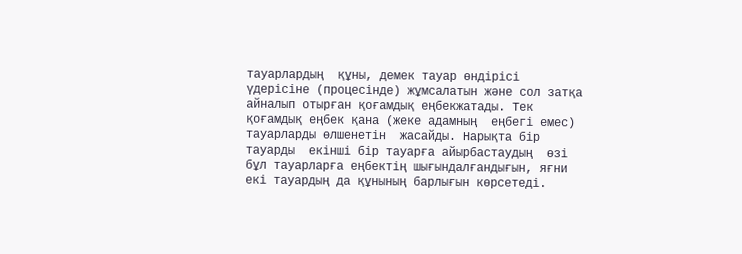тауарлардың  құны, демек тауар өндірісі үдерісіне (процесінде) жұмсалатын және сол затқа  айналып отырған қоғамдық еңбекжатады. Тек қоғамдық еңбек қана (жеке адамның  еңбегі емес) тауарларды өлшенетін  жасайды. Нарықта бір тауарды  екінші бір тауарға айырбастаудың  өзі бұл тауарларға еңбектің шығындалғандығын, яғни екі тауардың да құнының барлығын көрсетеді.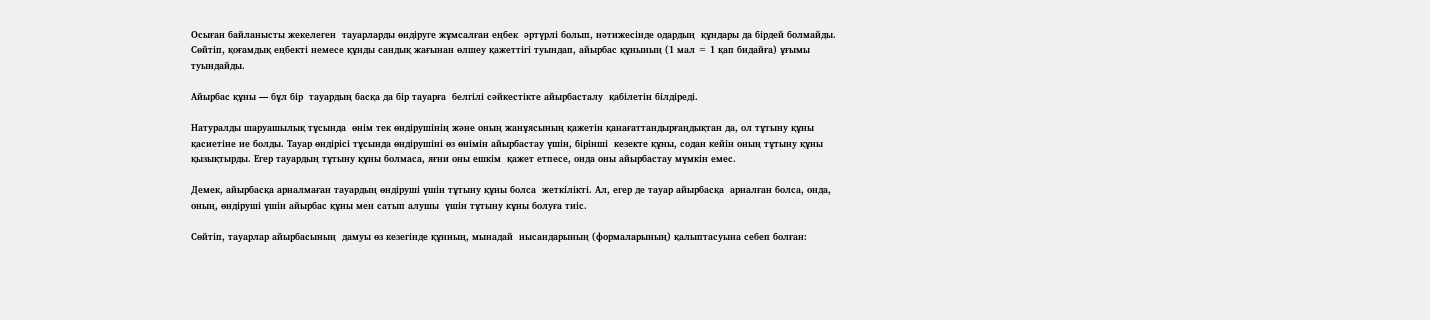Осыған байланысты жекелеген  тауарларды өндіруге жұмсалған еңбек  әртүрлі болып, нәтижесінде одардың  құндары да бірдей болмайды. Сөйтіп, қоғамдық еңбекті немесе құнды сандық жағынан өлшеу қажеттігі туындап, айырбас құнының (1 мал = 1 қап бидайға) ұғымы туындайды.

Айырбас құны — бұл бір  тауардың басқа да бір тауарға  белгілі сәйкестікте айырбасталу  қабілетін білдіреді.

Натуралды шаруашылық тұсында  өнім тек өндірушінің және оның жанұясының қажетін қанағаттандырғаңдықтан да, ол тұтыну құны қасиетіне ие болды. Тауар өндірісі тұсында өндірушіні өз өнімін айырбастау үшін, бірінші  кезекте құны, содан кейін оның тұтыну құны қызықтырды. Егер тауардың тұтыну құны болмаса, яғни оны ешкім  қажет етпесе, онда оны айырбастау мүмкін емес.

Демек, айырбасқа арналмаған тауардың өндіруші үшін тұтыну құны болса  жеткілікті. Ал, егер де тауар айырбасқа  арналған болса, онда, оның, өндіруші үшін айырбас құны мен сатып алушы  үшін тұтыну кұны болуға тиіс.

Сөйтіп, тауарлар айырбасының  дамуы өз кезегінде құнның, мынадай  нысандарының (формаларының) қалыптасуына себеп болған: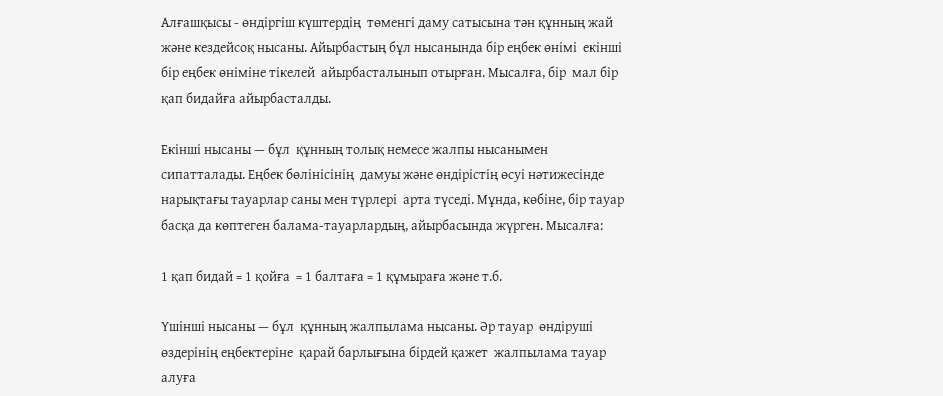Алғашқысы - өндіргіш күштердің  төменгі даму сатысына тән құнның жай және кездейсоқ нысаны. Айырбастың бұл нысанында бір еңбек өнімі  екінші бір еңбек өніміне тікелей  айырбасталынып отырған. Мысалға, бір  мал бір қап бидайға айырбасталды.

Екінші нысаны — бұл  құнның толық немесе жалпы нысанымен  сипатталады. Еңбек бөлінісінің  дамуы және өндірістің өсуі нәтижесінде  нарықтағы тауарлар саны мен түрлері  арта түседі. Мұнда, көбіне, бір тауар  басқа да көптеген балама-тауарлардың, айырбасында жүрген. Мысалға:

1 қап бидай = 1 қойға  = 1 балтаға = 1 құмыраға және т.б.

Үшінші нысаны — бұл  құнның жалпылама нысаны. Әр тауар  өндіруші өздерінің еңбектеріне  қарай барлығына бірдей қажет  жалпылама тауар алуға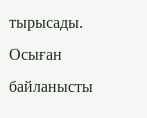тырысады. Осыған байланысты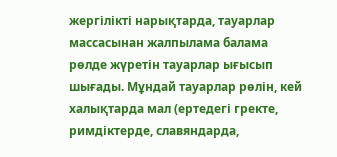жергілікті нарықтарда, тауарлар массасынан жалпылама балама рөлде жүретін тауарлар ығысып шығады. Мұндай тауарлар рөлін, кей халықтарда мал (ертедегі гректе, римдіктерде, славяндарда,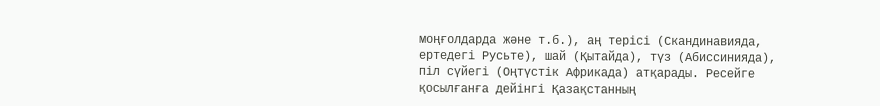моңғолдарда және т.б.), аң терісі (Скандинавияда, ертедегі Русьте), шай (Қытайда), түз (Абиссинияда), піл сүйегі (Оңтүстік Африкада) атқарады. Ресейге қосылғанға дейінгі Қазақстанның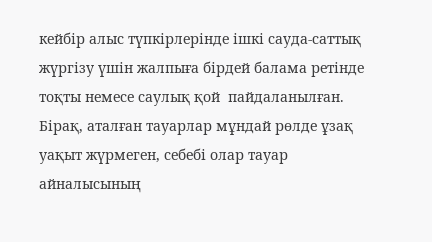кейбір алыс түпкірлерінде ішкі сауда-саттық жүргізу үшін жалпыға бірдей балама ретінде тоқты немесе саулық қой  пайдаланылған. Бірақ, аталған тауарлар мұндай рөлде ұзақ уақыт жүрмеген, себебі олар тауар айналысының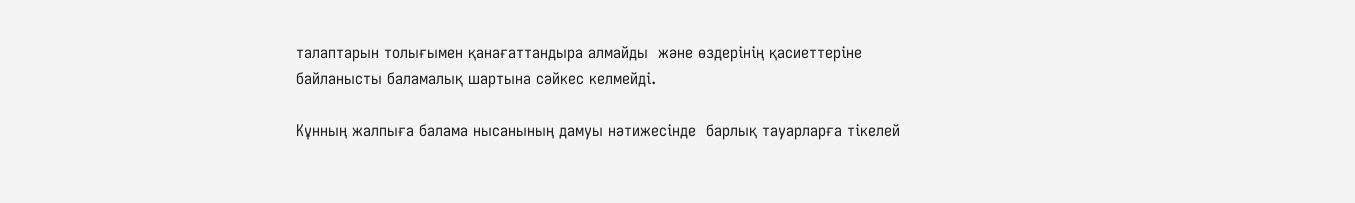талаптарын толығымен қанағаттандыра алмайды  және өздерінің қасиеттеріне байланысты баламалық шартына сәйкес келмейді.

Кұнның жалпыға балама нысанының дамуы нәтижесінде  барлық тауарларға тікелей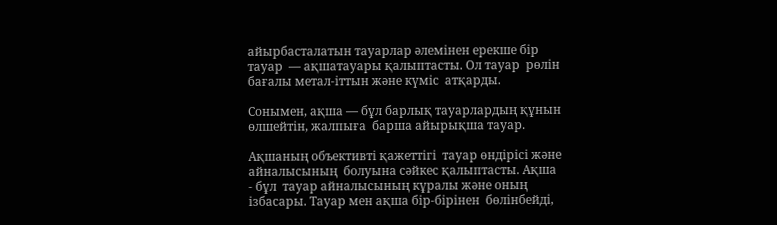айырбасталатын тауарлар әлемінен ерекше бір тауар  — ақшатауары қалыптасты. Ол тауар  рөлін бағалы метал-іттын және күміс  атқарды.

Сонымен, ақша — бұл барлық тауарлардың құнын өлшейтін, жалпыға  барша айырықша тауар.

Ақшаның объективті қажеттігі  тауар өндірісі және айналысының  болуына сәйкес қалыптасты. Ақша - бұл  тауар айналысының кұралы және оның ізбасары. Тауар мен ақша бір-бірінен  бөлінбейді,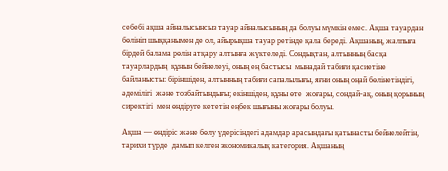себебі ақша айналысынсыз тауар айналысының да болуы мүмкін емес. Ақша тауардан бөлініп шыққанымен де ол, айырықша тауар ретінде қала береді. Ақшаның, жалпыға бірдей балама рөлін атқару алтынға жүктеледі. Сондықтан, алтынның басқа тауарлардың  құнын бейнелеуі, оның ең бастысы  мынадай табиғи қасиетіне байланысты: біріншіден, алтынның табиғи сапалылығы, яғни оның оңай бөлінетіндігі, әдемілігі  және тозбайтындығы; екіншіден, құны өте  жоғары, сондай-ақ, оның қорының сиректігі  мен өндіруге кететін еңбек шығыны жоғары болуы.

Ақша — өндіріс және бөлу үдерісіндегі адамдар арасындағы қатынасты бейнелейтін, тарихи түрде  дамып келген экономикалық категория. Ақшаның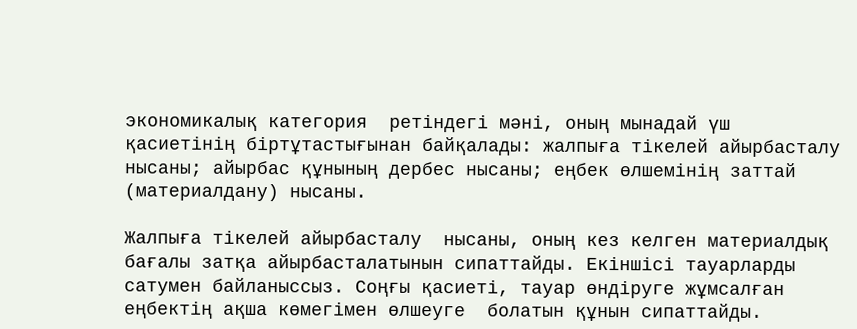экономикалық категория  ретіндегі мәні, оның мынадай үш қасиетінің біртұтастығынан байқалады: жалпыға тікелей айырбасталу  нысаны; айырбас құнының дербес нысаны; еңбек өлшемінің заттай (материалдану) нысаны.

Жалпыға тікелей айырбасталу  нысаны, оның кез келген материалдық  бағалы затқа айырбасталатынын сипаттайды. Екіншісі тауарларды сатумен байланыссыз. Соңғы қасиеті, тауар өндіруге жұмсалған  еңбектің ақша көмегімен өлшеуге  болатын құнын сипаттайды.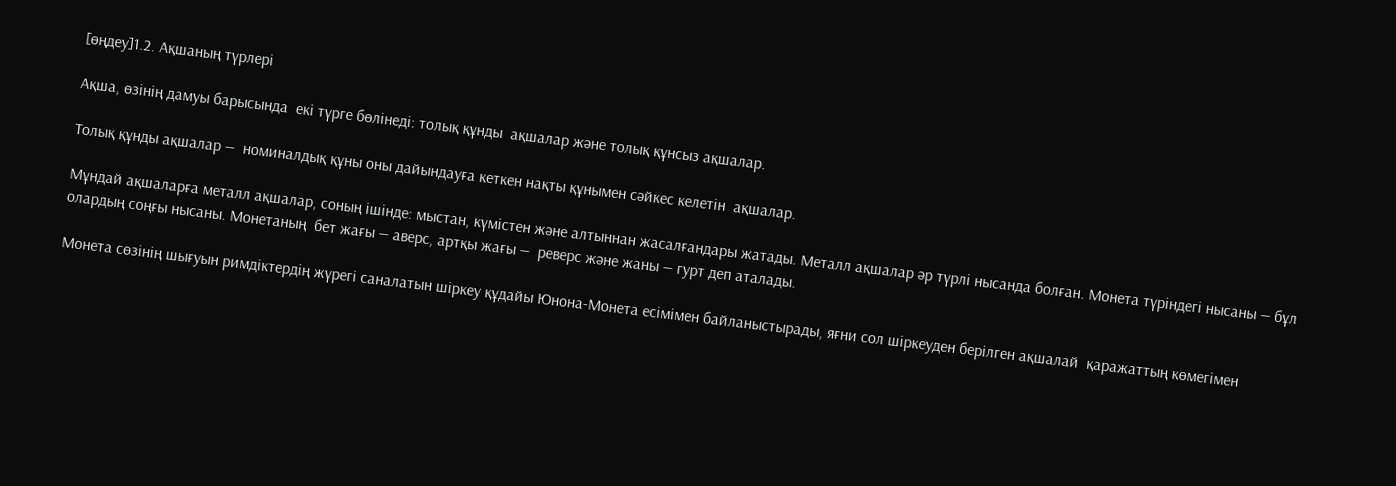[өңдеу]1.2. Ақшаның түрлері

Ақша, өзінің дамуы барысында  екі түрге бөлінеді: толық құнды  ақшалар және толық құнсыз ақшалар.

Толық құнды ақшалар —  номиналдық құны оны дайындауға кеткен нақты құнымен сәйкес келетін  ақшалар.

Мұндай ақшаларға металл ақшалар, соның ішінде: мыстан, күмістен және алтыннан жасалғандары жатады. Металл ақшалар әр түрлі нысанда болған. Монета түріндегі нысаны — бұл  олардың соңғы нысаны. Монетаның  бет жағы — аверс, артқы жағы —  реверс және жаны — гурт деп аталады.

Монета сөзінің шығуын римдіктердің жүрегі саналатын шіркеу құдайы Юнона-Монета есімімен байланыстырады, яғни сол шіркеуден берілген ақшалай  қаражаттың көмегімен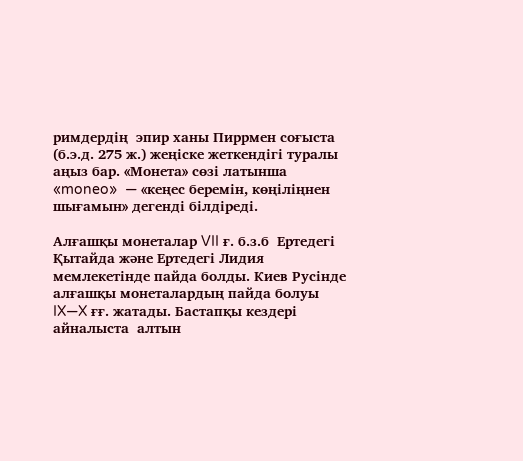римдердің  эпир ханы Пиррмен соғыста (б.э.д. 275 ж.) жеңіске жеткендігі туралы аңыз бар. «Монета» сөзі латынша «moneo»  — «кеңес беремін, көңіліңнен шығамын» дегенді білдіреді.

Алғашқы монеталар VII ғ. б.з.б  Ертедегі Қытайда және Ертедегі Лидия  мемлекетінде пайда болды. Киев Русінде  алғашқы монеталардың пайда болуы IX—X ғғ. жатады. Бастапқы кездері айналыста  алтын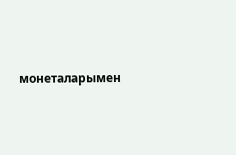монеталарымен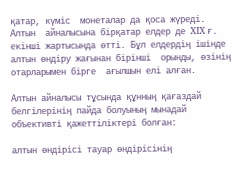қатар, күміс  монеталар да қоса жүреді. Алтын  айналысына бірқатар елдер де XIX ғ. екінші жартысында өтті. Бұл елдердің ішінде алтын өндіру жағынан бірінші  орынды, өзінің отарларымен бірге  ағылшын елі алған.

Алтын айналысы тұсында құнның қағаздай белгілерінің пайда болуының мынадай объективті қажеттіліктері болған:

алтын өндірісі тауар өндірісінің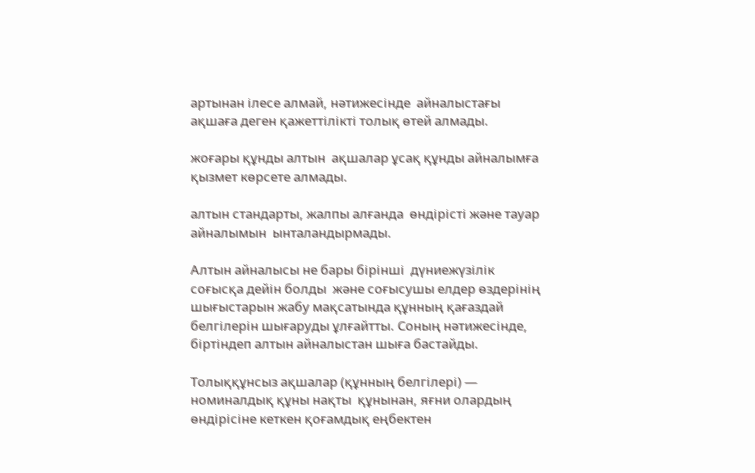артынан ілесе алмай, нәтижесінде  айналыстағы ақшаға деген қажеттілікті толық өтей алмады.

жоғары құнды алтын  ақшалар ұсақ құнды айналымға  қызмет көрсете алмады.

алтын стандарты, жалпы алғанда  өндірісті және тауар айналымын  ынталандырмады.

Алтын айналысы не бары бірінші  дүниежүзілік соғысқа дейін болды  және соғысушы елдер өздерінің шығыстарын жабу мақсатында құнның қағаздай белгілерін шығаруды ұлғайтты. Соның нәтижесінде, біртіндеп алтын айналыстан шыға бастайды.

Толыққұнсыз ақшалар (құнның белгілері) — номиналдық құны нақты  құнынан, яғни олардың өндірісіне кеткен қоғамдық еңбектен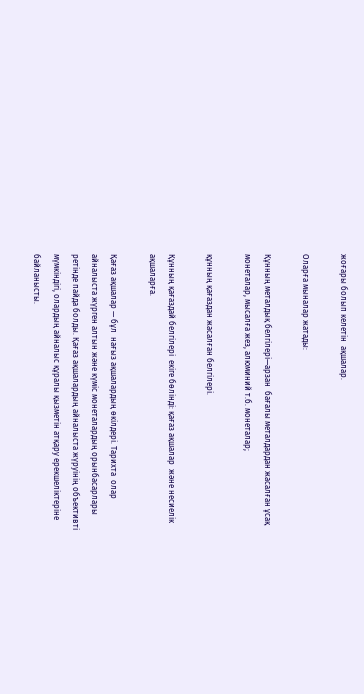жоғары болып келетін  ақшалар.

Оларға мыналар жатады:

Құнның металдық белгілері—арзан  бағалы металдардан жасалған ұсақ монеталар, мысалға жез, алюминий т.б. монеталар;

құнның қағаздан жасалған белгілері.

Құнның қағаздай белгілері  екіге бөлінді: қағаз ақшалар  және несиелік ақшаларға.

Қағаз ақшалар — бұл  нағыз ақшалардың өкілдері. Тарихта  олар айналыста жүрген алтын және күміс монеталардың орынбасарлары  ретінде пайда болды. Қағаз ақшалардың айналыста жүруінің объективті мүмкіндігі, олардың айналыс құралы қызметін атқару ерекшеліктеріне байланысты.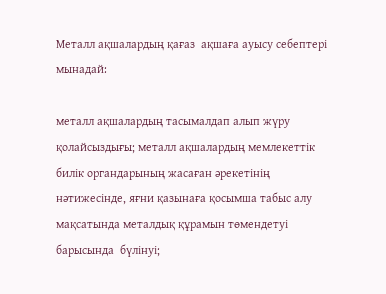Металл ақшалардың қағаз  ақшаға ауысу себептері мынадай:

металл ақшалардың тасымалдап алып жүру қолайсыздығы; металл ақшалардың мемлекеттік билік органдарының жасаған әрекетінің нәтижесінде, яғни қазынаға қосымша табыс алу мақсатында металдық құрамын төмендетуі барысында  бүлінуі;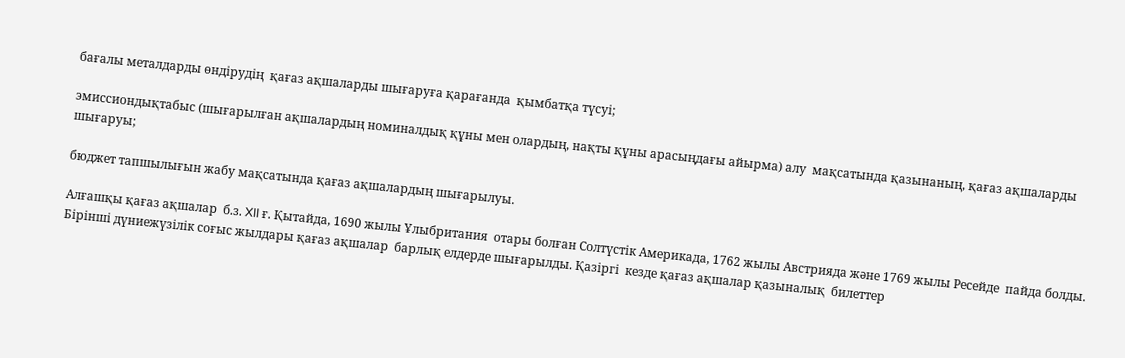бағалы металдарды өндірудің  қағаз ақшаларды шығаруға қарағанда  қымбатқа түсуі;

эмиссиондықтабыс (шығарылған ақшалардың номиналдық құны мен олардың, нақты құны арасыңдағы айырма) алу  мақсатында қазынаның, қағаз ақшаларды  шығаруы;

бюджет тапшылығын жабу мақсатында қағаз ақшалардың шығарылуы.

Алғашқы қағаз ақшалар  б.з. XII ғ. Қытайда, 1690 жылы Ұлыбритания  отары болған Солтүстік Америкада, 1762 жылы Австрияда және 1769 жылы Ресейде  пайда болды. Бірінші дүниежүзілік соғыс жылдары қағаз ақшалар  барлық елдерде шығарылды. Қазіргі  кезде қағаз ақшалар қазыналық  билеттер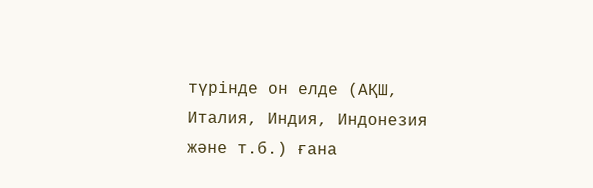түрінде он елде (АҚШ, Италия, Индия, Индонезия және т.б.) ғана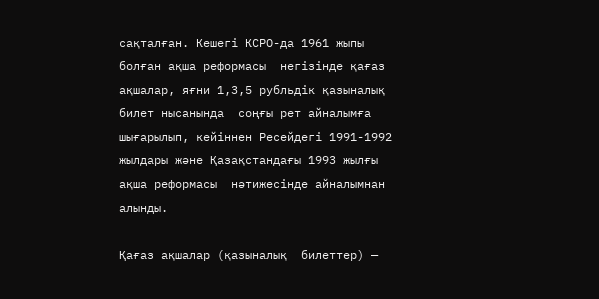сақталған. Кешегі КСРО-да 1961 жыпы болған ақша реформасы  негізінде қағаз ақшалар, яғни 1,3,5 рубльдік қазыналық билет нысанында  соңғы рет айналымға шығарылып, кейіннен Ресейдегі 1991-1992 жылдары және Қазақстандағы 1993 жылғы ақша реформасы  нәтижесінде айналымнан алынды.

Қағаз ақшалар (қазыналық  билеттер) —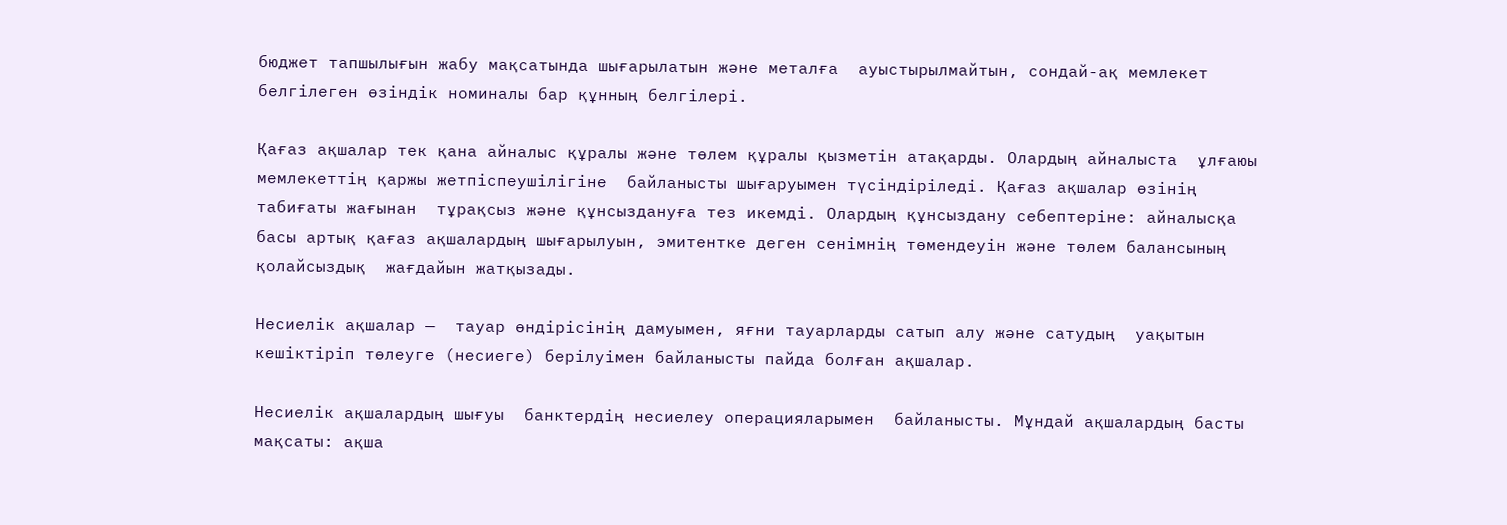бюджет тапшылығын жабу мақсатында шығарылатын және металға  ауыстырылмайтын, сондай-ақ мемлекет белгілеген өзіндік номиналы бар құнның белгілері.

Қағаз ақшалар тек қана айналыс құралы және төлем құралы қызметін атақарды. Олардың айналыста  ұлғаюы мемлекеттің қаржы жетпіспеушілігіне  байланысты шығаруымен түсіндіріледі. Қағаз ақшалар өзінің табиғаты жағынан  тұрақсыз және құнсыздануға тез икемді. Олардың құнсыздану себептеріне: айналысқа  басы артық қағаз ақшалардың шығарылуын, эмитентке деген сенімнің төмендеуін және төлем балансының қолайсыздық  жағдайын жатқызады.

Несиелік ақшалар —  тауар өндірісінің дамуымен, яғни тауарларды сатып алу және сатудың  уақытын кешіктіріп төлеуге (несиеге) берілуімен байланысты пайда болған ақшалар.

Несиелік ақшалардың шығуы  банктердің несиелеу операцияларымен  байланысты. Мұндай ақшалардың басты  мақсаты: ақша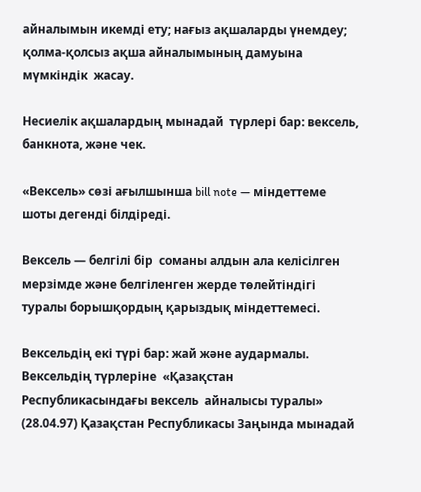айналымын икемді ету; нағыз ақшаларды үнемдеу; қолма-қолсыз ақша айналымының дамуына мүмкіндік  жасау.

Несиелік ақшалардың мынадай  түрлері бар: вексель, банкнота, және чек.

«Вексель» сөзі ағылшынша bill note — міндеттеме шоты дегенді білдіреді.

Вексель — белгілі бір  соманы алдын ала келісілген мерзімде және белгіленген жерде төлейтіндігі туралы борышқордың қарыздық міндеттемесі.

Вексельдің екі түрі бар: жай және аудармалы. Вексельдің түрлеріне  «Қазақстан Республикасындағы вексель  айналысы туралы» (28.04.97) Қазақстан Республикасы Заңында мынадай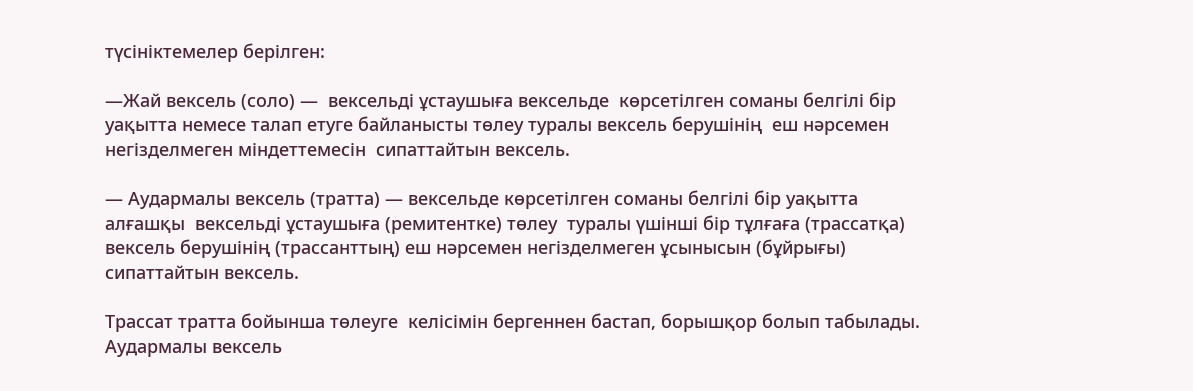түсініктемелер берілген:

—Жай вексель (соло) —  вексельді ұстаушыға вексельде  көрсетілген соманы белгілі бір  уақытта немесе талап етуге байланысты төлеу туралы вексель берушінің  еш нәрсемен негізделмеген міндеттемесін  сипаттайтын вексель.

— Аудармалы вексель (тратта) — вексельде көрсетілген соманы белгілі бір уақытта алғашқы  вексельді ұстаушыға (ремитентке) төлеу  туралы үшінші бір тұлғаға (трассатқа) вексель берушінің (трассанттың) еш нәрсемен негізделмеген ұсынысын (бұйрығы) сипаттайтын вексель.

Трассат тратта бойынша төлеуге  келісімін бергеннен бастап, борышқор болып табылады. Аудармалы вексель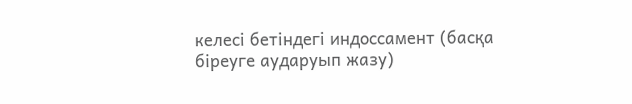келесі бетіндегі индоссамент (басқа  біреуге аударуып жазу)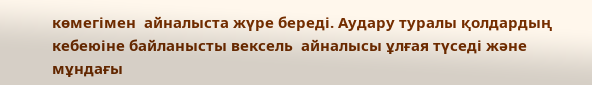көмегімен  айналыста жүре береді. Аудару туралы қолдардың кебеюіне байланысты вексель  айналысы ұлғая түседі және мұндағы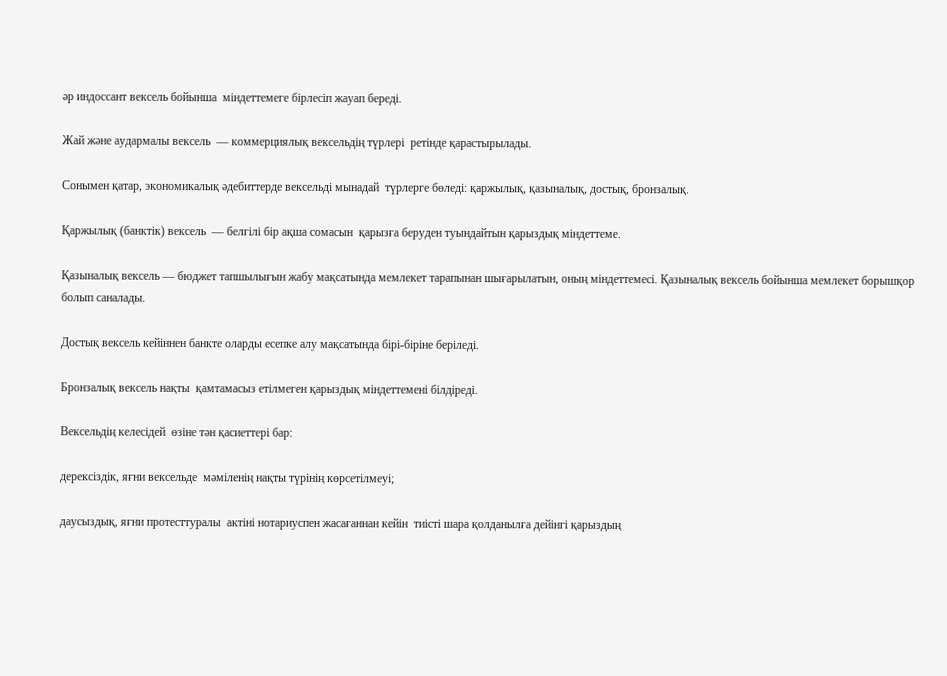әр индоссант вексель бойынша  міндеттемеге бірлесіп жауап береді.

Жай және аудармалы вексель  — коммерциялық вексельдің түрлері  ретінде қарастырылады.

Сонымен қатар, экономикалық әдебиттерде вексельді мынадай  түрлерге бөледі: қаржылық, қазыналық, достық, бронзалық.

Қаржылық (банктік) вексель  — белгілі бір ақша сомасын  қарызға беруден туындайтын қарыздық міндеттеме.

Қазыналық вексель — бюджет тапшылығын жабу мақсатында мемлекет тарапынан шығарылатын, оның міндеттемесі. Қазыналық вексель бойынша мемлекет борышқор болып саналады.

Достық вексель кейіннен банкте оларды есепке алу мақсатында бірі-біріне беріледі.

Бронзалық вексель нақты  қамтамасыз етілмеген қарыздық міндеттемені білдіреді.

Вексельдің келесідей  өзіне тән қасиеттері бар:

дерексіздік, яғни вексельде  мәміленің нақты түрінің көрсетілмеуі;

даусыздық, яғни протесттуралы  актіні нотариуспен жасағаннан кейін  тиісті шара қолданылға дейінгі қарыздың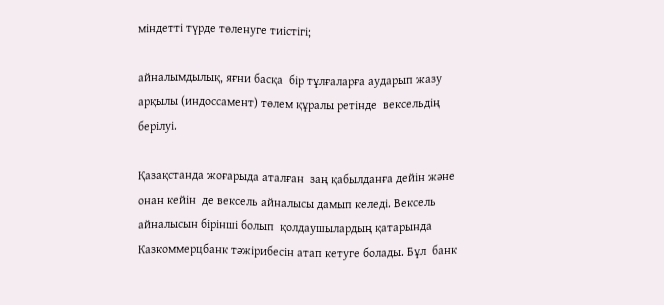міндетті түрде төленуге тиістігі;

айналымдылық, яғни басқа  бір тұлғаларға аударып жазу арқылы (индоссамент) төлем құралы ретінде  вексельдің берілуі.

Қазақстанда жоғарыда аталған  заң қабылданға дейін және онан кейін  де вексель айналысы дамып келеді. Вексель айналысын бірінші болып  қолдаушылардың қатарында Казкоммерцбанк тәжірибесін атап кетуге болады. Бұл  банк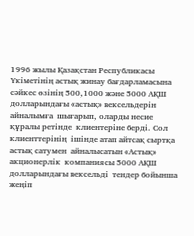1996 жылы Қазақстан Республикасы Үкіметінің астық жинау бағдарламасына сәйкес өзінің 500,1000 және 5000 АҚШ долларындағы «астық» вексельдерін айналымға  шығарып, оларды несие құралы ретінде  клиентеріне берді. Сол клиенттерінің  ішінде атап айтсақ сыртқа астық сатумен  айналысатын «Астық» акционерлік  компаниясы 5000 АҚШ долларындағы вексельді  тендер бойынша жеңіп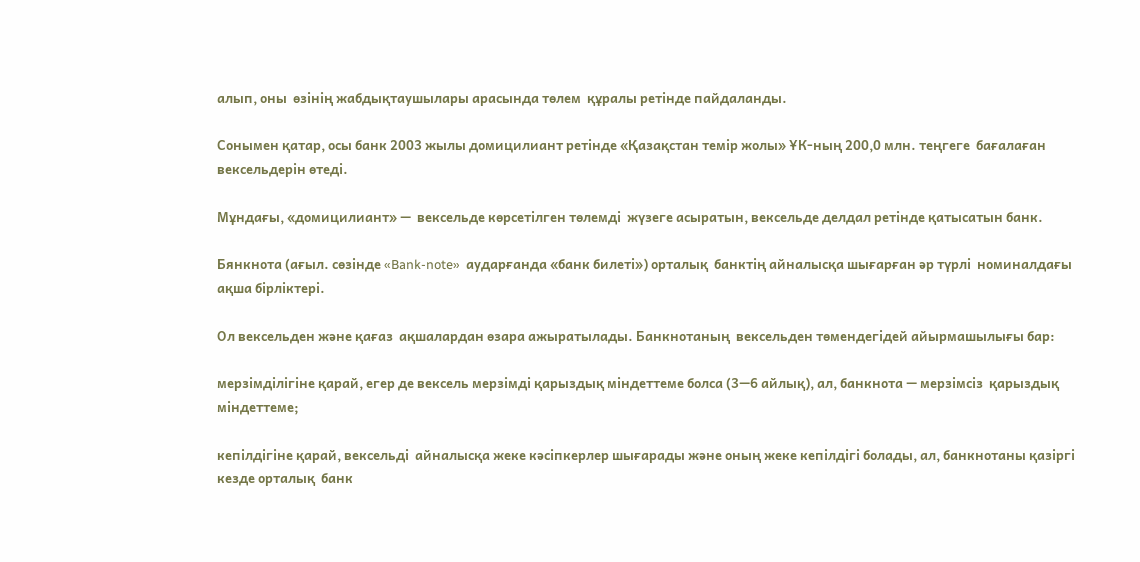алып, оны  өзінің жабдықтаушылары арасында төлем  құралы ретінде пайдаланды.

Сонымен қатар, осы банк 2003 жылы домицилиант ретінде «Қазақстан темір жолы» ҰК-ның 200,0 млн. теңгеге  бағалаған вексельдерін өтеді.

Мұндағы, «домицилиант» —  вексельде көрсетілген төлемді  жүзеге асыратын, вексельде делдал ретінде қатысатын банк.

Бянкнота (ағыл. сөзінде «Bank-note»  аударғанда «банк билеті») орталық  банктің айналысқа шығарған әр түрлі  номиналдағы ақша бірліктері.

Ол вексельден және қағаз  ақшалардан өзара ажыратылады. Банкнотаның  вексельден төмендегідей айырмашылығы бар:

мерзімділігіне қарай, егер де вексель мерзімді қарыздық міндеттеме болса (3—6 айлық), ал, банкнота — мерзімсіз  қарыздық міндеттеме;

кепілдігіне қарай, вексельді  айналысқа жеке кәсіпкерлер шығарады және оның жеке кепілдігі болады, ал, банкнотаны қазіргі кезде орталық  банк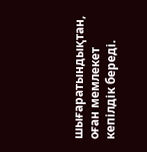шығаратындықтан, оған мемлекет кепілдік береді.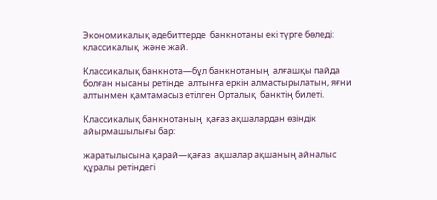Экономикалық әдебиттерде  банкнотаны екі түрге бөледі: классикалық  және жай.

Классикалық банкнота—бұл банкнотаның  алғашқы пайда болған нысаны ретінде  алтынға еркін алмастырылатын, яғни алтынмен қамтамасыз етілген Орталық  банктің билеті.

Классикалық банкнотаның  қағаз ақшалардан өзіндік айырмашылығы бар:

жаратылысына қарай—қағаз  ақшалар ақшаның айналыс құралы ретіндегі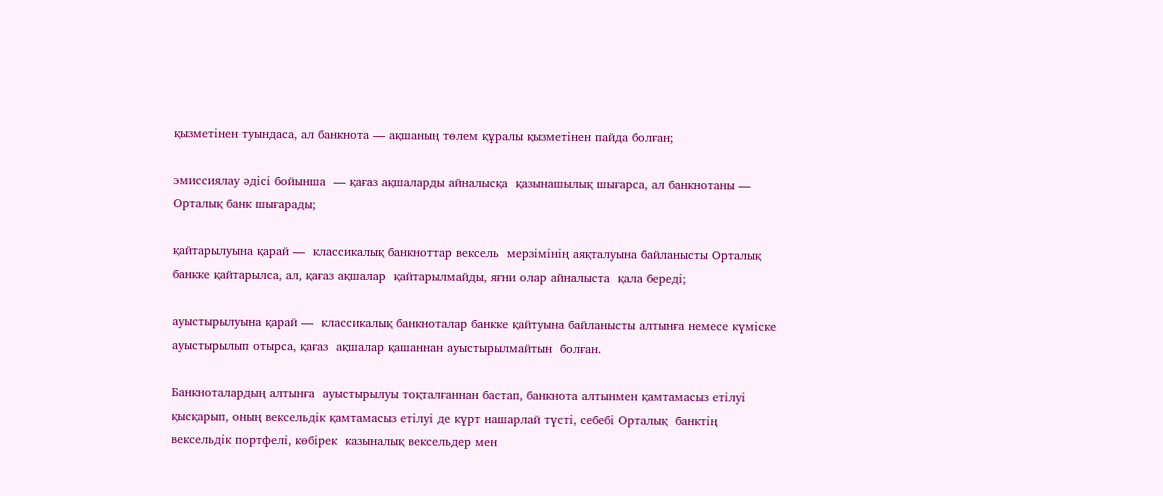қызметінен туындаса, ал банкнота — ақшаның төлем құралы қызметінен пайда болған;

эмиссиялау әдісі бойынша  — қағаз ақшаларды айналысқа  қазынашылық шығарса, ал банкнотаны — Орталық банк шығарады;

қайтарылуына қарай —  классикалық банкноттар вексель  мерзімінің аяқталуына байланысты Орталық  банкке қайтарылса, ал, қағаз ақшалар  қайтарылмайды, яғни олар айналыста  қала береді;

ауыстырылуына қарай —  классикалық банкноталар банкке қайтуына байланысты алтынға немесе күміске ауыстырылып отырса, қағаз  ақшалар қашаннан ауыстырылмайтын  болған.

Банкноталардың алтынға  ауыстырылуы тоқталғаннан бастап, банкнота алтынмен қамтамасыз етілуі қысқарып, оның вексельдік қамтамасыз етілуі де күрт нашарлай түсті, себебі Орталық  банктің вексельдік портфелі, көбірек  казыналық вексельдер мен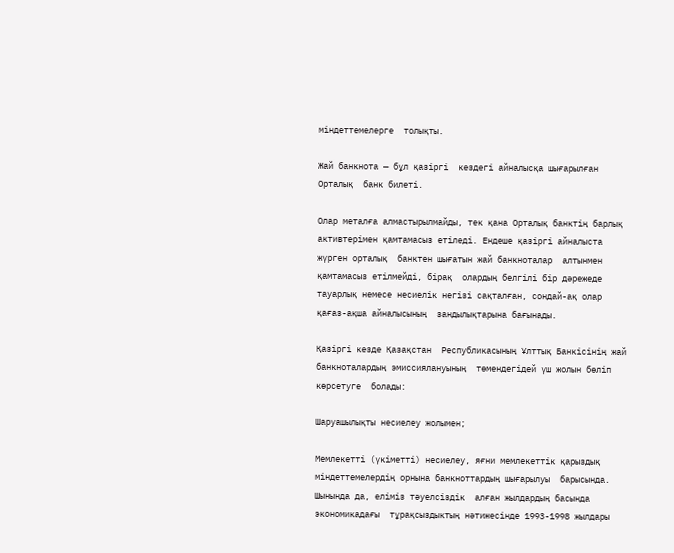міндеттемелерге  толықты.

Жай банкнота — бұл қазіргі  кездегі айналысқа шығарылған Орталық  банк билеті.

Олар металға алмастырылмайды, тек қана Орталық банктің барлық активтерімен қамтамасыз етіледі. Ендеше қазіргі айналыста жүрген орталық  банктен шығатын жай банкноталар  алтынмен қамтамасыз етілмейді, бірақ  олардың белгілі бір дәрежеде тауарлық немесе несиелік негізі сақталған, сондай-ақ олар қағаз-ақша айналысының  зандылықтарына бағынады.

Қазіргі кезде Қазақстан  Республикасының Ұлттық Банкісінің жай банкноталардың эмиссиялануының  төмендегідей үш жолын бөліп көрсетуге  болады:

Шаруашылықты несиелеу жолымен;

Мемлекетті (үкіметті) несиелеу, яғни мемлекеттік қарыздық міндеттемелердің орнына банкноттардың шығарылуы  барысында. Шынында да, еліміз тәуелсіздік  алған жылдардың басында экономикадағы  тұрақсыздыктың нәтижесінде 1993-1998 жылдары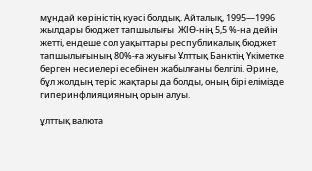мұндай көріністің куәсі болдық. Айталық, 1995—1996 жылдары бюджет тапшылығы  ЖІӨ-нің 5,5 %-на дейін жетті, ендеше сол уақыттары республикалық бюджет тапшылығының 80%-ға жуығы Ұлттық Банктің Үкіметке берген несиелері есебінен жабылғаны белгілі. Әрине, бұл жолдың теріс жақтары да болды, оның бірі елімізде гиперинфлияцияның орын алуы.

ұлттық валюта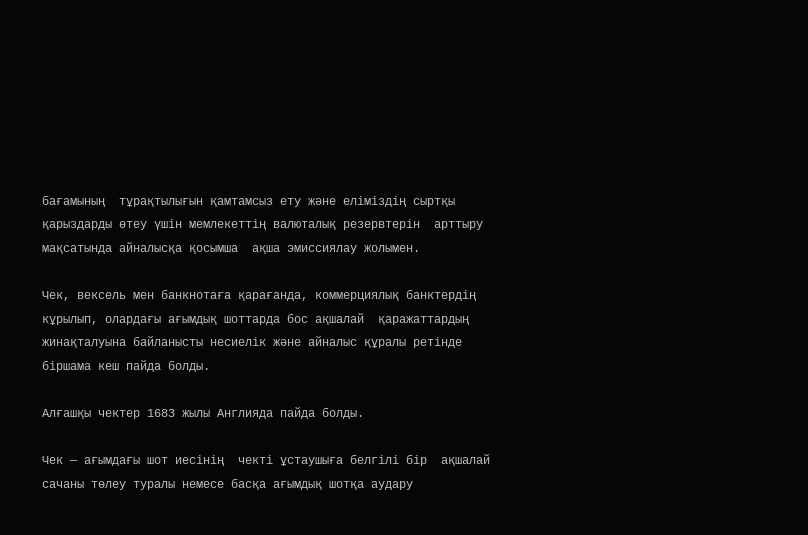бағамының  тұрақтылығын қамтамсыз ету және еліміздің сыртқы қарыздарды өтеу үшін мемлекеттің валюталық резервтерін  арттыру мақсатында айналысқа қосымша  ақша эмиссиялау жолымен.

Чек, вексель мен банкнотаға қарағанда, коммерциялық банктердің кұрылып, олардағы ағымдық шоттарда бос ақшалай  қаражаттардың жинақталуына байланысты несиелік және айналыс құралы ретінде  біршама кеш пайда болды.

Алғашқы чектер 1683 жылы Англияда пайда болды.

Чек — ағымдағы шот иесінің  чекті ұстаушыға белгілі бір  ақшалай сачаны төлеу туралы немесе басқа ағымдық шотқа аудару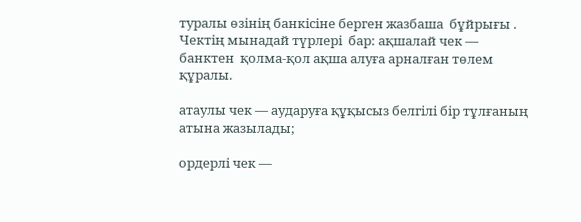туралы өзінің банкісіне берген жазбаша  бұйрығы . Чектің мынадай түрлері  бар: ақшалай чек — банктен  қолма-қол ақша алуға арналған төлем  құралы.

атаулы чек — аударуға құқысыз белгілі бір тұлғаның атына жазылады;

ордерлі чек —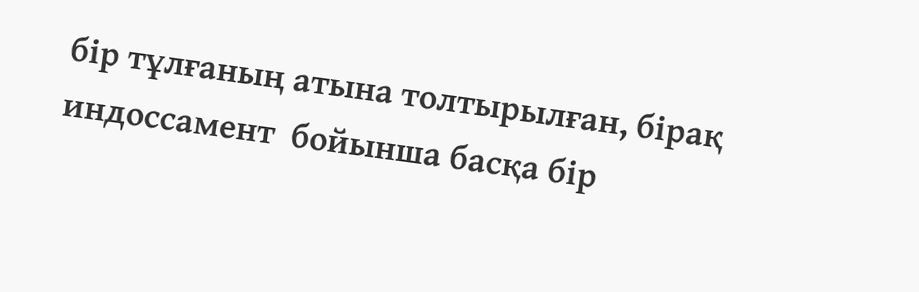бір тұлғаның атына толтырылған, бірақ индоссамент  бойынша басқа бір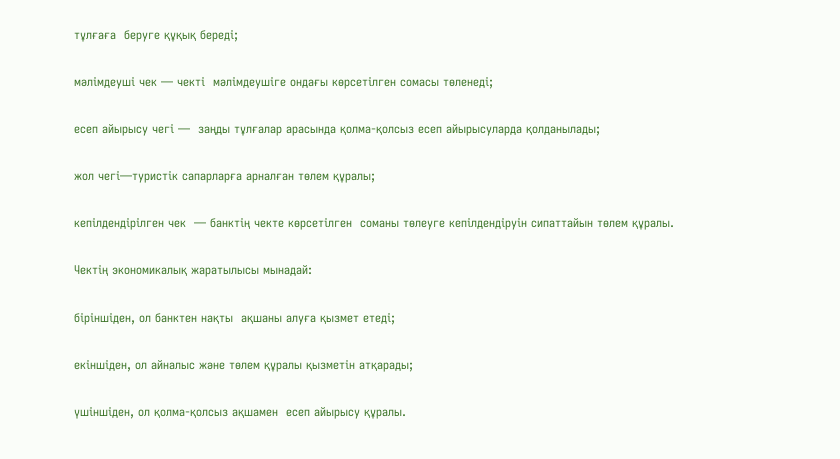тұлғаға  беруге құқық береді;

мәлімдеуші чек — чекті  мәлімдеушіге ондағы көрсетілген сомасы төленеді;

есеп айырысу чегі —  заңды тұлғалар арасында қолма-қолсыз есеп айырысуларда қолданылады;

жол чегі—туристік сапарларға арналған төлем құралы;

кепілдендірілген чек  — банктің чекте көрсетілген  соманы төлеуге кепілдендіруін сипаттайын төлем құралы.

Чектің экономикалық жаратылысы мынадай:

біріншіден, ол банктен нақты  ақшаны алуға қызмет етеді;

екіншіден, ол айналыс және төлем құралы қызметін атқарады;

үшіншіден, ол қолма-қолсыз ақшамен  есеп айырысу құралы.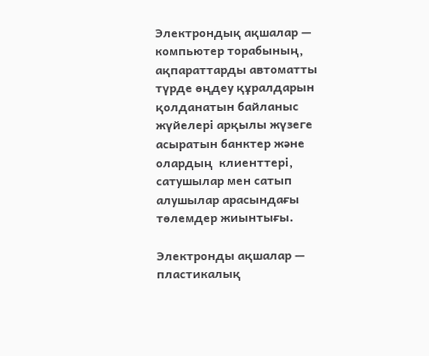Электрондық ақшалар —  компьютер торабының, ақпараттарды автоматты түрде өңдеу құралдарын қолданатын байланыс жүйелері арқылы жүзеге асыратын банктер және олардың  клиенттері, сатушылар мен сатып  алушылар арасындағы төлемдер жиынтығы.

Электронды ақшалар —  пластикалық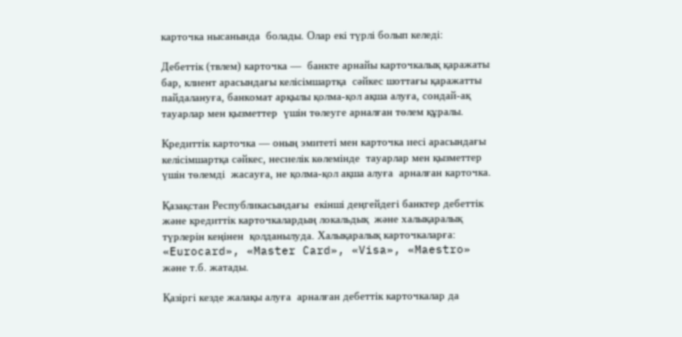карточка нысанында  болады. Олар екі түрлі болып келеді:

Дебеттік (твлем) карточка —  банкте арнайы карточкалық қаражаты бар, клиент арасындағы келісімшартқа  сәйкес шоттағы қаражатты пайдалануға, банкомат арқылы қолма-қол ақша алуға, сондай-ақ тауарлар мен қызметтер  үшін төлеуге арналған төлем құралы.

Кредиттік карточка — оның эмитеті мен карточка иесі арасындағы келісімшартқа сәйкес, несиелік көлемінде  тауарлар мен қызметтер үшін төлемді  жасауға, не қолма-қол ақша алуға  арналған карточка.

Қазақстан Республикасындағы  екінші деңгейдегі банктер дебеттік және кредиттік карточкалардың локальдық  және халықаралық түрлерін кеңінен  қолданылуда. Халықаралық карточкаларға: «Eurocard», «Master Card», «Visa», «Maestro» және т.б. жатады.

Қазіргі кезде жалақы алуға  арналған дебеттік карточкалар да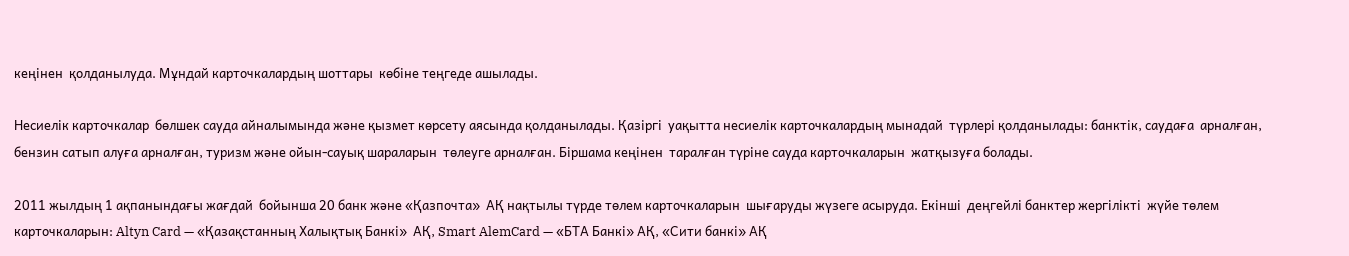кеңінен  қолданылуда. Мұндай карточкалардың шоттары  көбіне теңгеде ашылады.

Несиелік карточкалар  бөлшек сауда айналымында және қызмет көрсету аясында қолданылады. Қазіргі  уақытта несиелік карточкалардың мынадай  түрлері қолданылады: банктік, саудаға  арналған, бензин сатып алуға арналған, туризм және ойын-сауық шараларын  төлеуге арналған. Біршама кеңінен  таралған түріне сауда карточкаларын  жатқызуға болады.

2011 жылдың 1 ақпанындағы жағдай  бойынша 20 банк және «Қазпочта»  АҚ нақтылы түрде төлем карточкаларын  шығаруды жүзеге асыруда. Екінші  деңгейлі банктер жергілікті  жүйе төлем карточкаларын: Altyn Card — «Қазақстанның Халықтық Банкі»  АҚ, Smart AlemCard — «БТА Банкі» АҚ, «Сити банкі» АҚ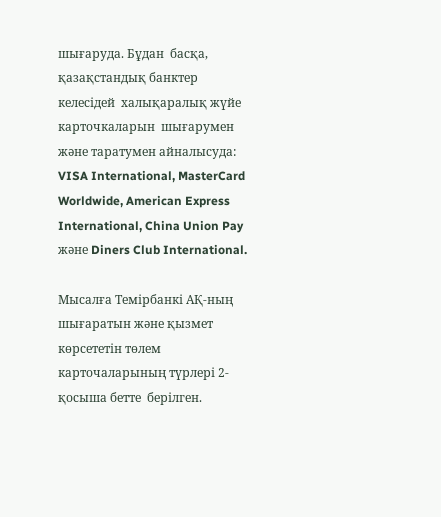шығаруда. Бұдан  басқа, қазақстандық банктер келесідей  халықаралық жүйе карточкаларын  шығарумен және таратумен айналысуда: VISA International, MasterCard Worldwide, American Express International, China Union Pay және Diners Club International.

Мысалға Темірбанкі АҚ-ның  шығаратын және қызмет көрсететін төлем  карточаларының түрлері 2- қосыша бетте  берілген.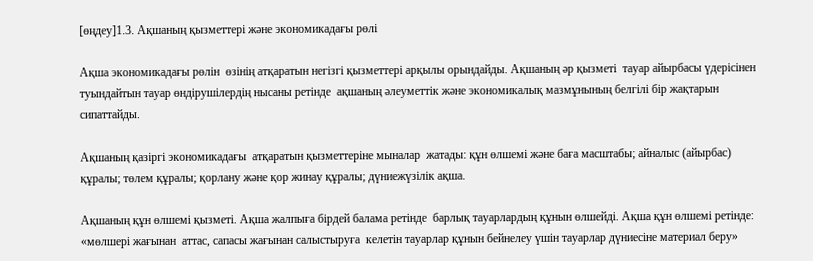[өңдеу]1.3. Ақшаның қызметтері және экономикадағы рөлі

Ақша экономикадағы рөлін  өзінің атқаратын негізгі қызметтері арқылы орындайды. Ақшаның әр қызметі  тауар айырбасы үдерісінен туындайтын тауар өндірушілердің нысаны ретінде  ақшаның әлеуметтік және экономикалық мазмұнының белгілі бір жақтарын сипаттайды.

Ақшаның қазіргі экономикадағы  атқаратын қызметтеріне мыналар  жатады: құн өлшемі және баға масштабы; айналыс (айырбас) құралы; төлем құралы; қорлану және қор жинау құралы; дүниежүзілік ақша.

Ақшаның құн өлшемі қызметі. Ақша жалпыға бірдей балама ретінде  барлық тауарлардың құнын өлшейді. Ақша құн өлшемі ретінде: «мөлшері жағынан  аттас, сапасы жағынан салыстыруға  келетін тауарлар құнын бейнелеу үшін тауарлар дүниесіне материал беру»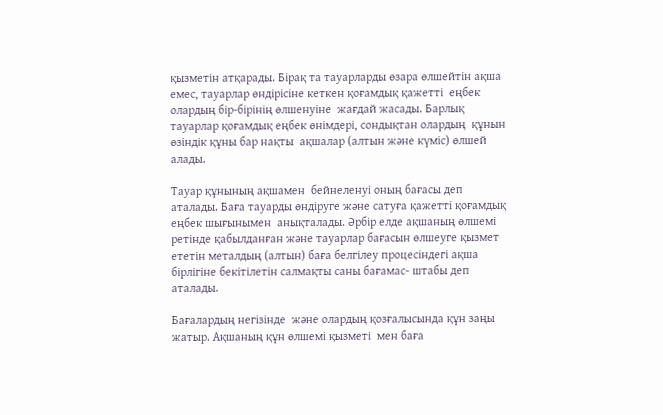қызметін атқарады. Бірақ та тауарларды өзара өлшейтін ақша емес, тауарлар өндірісіне кеткен қоғамдық қажетті  еңбек олардың бір-бірінің өлшенуіне  жағдай жасады. Барлық тауарлар қоғамдық еңбек өнімдері, сондықтан олардың  құнын өзіндік құны бар нақты  ақшалар (алтын және күміс) өлшей  алады.

Тауар құнының ақшамен  бейнеленуі оның бағасы деп аталады. Баға тауарды өндіруге және сатуға қажетті қоғамдық еңбек шығынымен  анықталады. Әрбір елде ақшаның өлшемі ретінде қабылданған және тауарлар бағасын өлшеуге қызмет ететін металдың (алтын) баға белгілеу процесіндегі ақша бірлігіне бекітілетін салмақты саны бағамас- штабы деп аталады.

Бағалардың негізінде  және олардың қозғалысында құн заңы жатыр. Ақшаның құн өлшемі қызметі  мен баға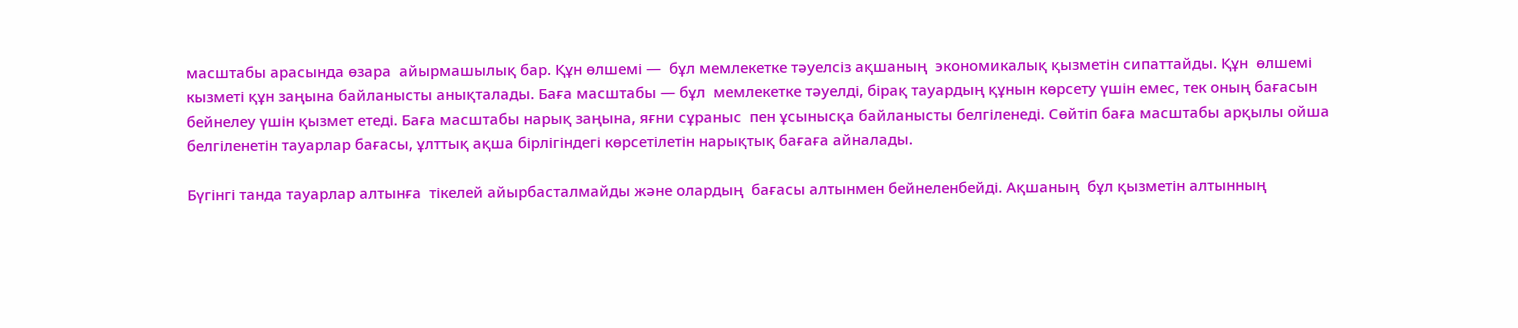масштабы арасында өзара  айырмашылық бар. Құн өлшемі —  бұл мемлекетке тәуелсіз ақшаның  экономикалық қызметін сипаттайды. Құн  өлшемі кызметі құн заңына байланысты анықталады. Баға масштабы — бұл  мемлекетке тәуелді, бірақ тауардың құнын көрсету үшін емес, тек оның бағасын бейнелеу үшін қызмет етеді. Баға масштабы нарық заңына, яғни сұраныс  пен ұсынысқа байланысты белгіленеді. Сөйтіп баға масштабы арқылы ойша белгіленетін тауарлар бағасы, ұлттық ақша бірлігіндегі көрсетілетін нарықтық бағаға айналады.

Бүгінгі танда тауарлар алтынға  тікелей айырбасталмайды және олардың  бағасы алтынмен бейнеленбейді. Ақшаның  бұл қызметін алтынның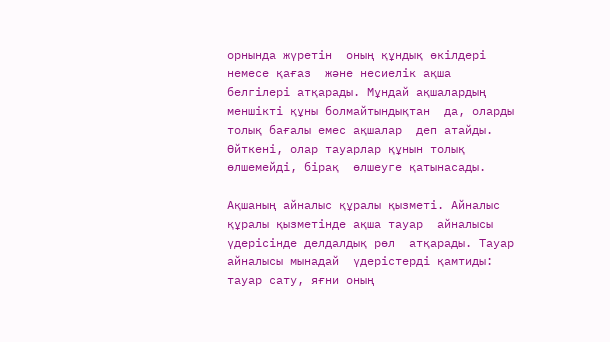орнында жүретін  оның құндық өкілдері немесе қағаз  және несиелік ақша белгілері атқарады. Мұндай ақшалардың меншікті құны болмайтындықтан  да, оларды толық бағалы емес ақшалар  деп атайды. Өйткені, олар тауарлар құнын толық өлшемейді, бірақ  өлшеуге қатынасады.

Ақшаның айналыс құралы қызметі. Айналыс құралы қызметінде ақша тауар  айналысы үдерісінде делдалдық рөл  атқарады. Тауар айналысы мынадай  үдерістерді қамтиды: тауар сату, яғни оның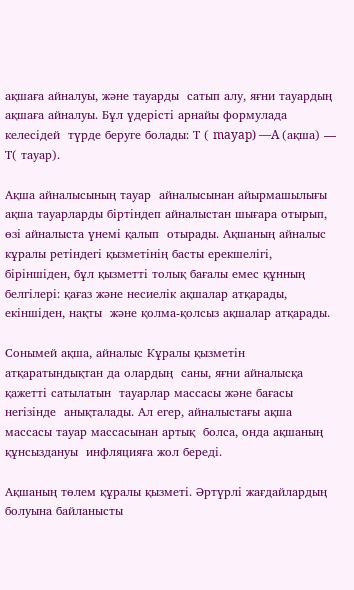ақшаға айналуы, және тауарды  сатып алу, яғни тауардың ақшаға айналуы. Бұл үдерісті арнайы формулада келесідей  түрде беруге болады: Т ( mayap) —A (ақша) — Т( тауар).

Ақша айналысының тауар  айналысынан айырмашылығы ақша тауарларды біртіндеп айналыстан шығара отырып, өзі айналыста үнемі қалып  отырады. Ақшаның айналыс кұралы ретіндегі қызметінің басты ерекшелігі, біріншіден, бұл қызметті толық бағалы емес құнның белгілері: қағаз және несиелік ақшалар атқарады, екіншіден, нақты  және қолма-қолсыз ақшалар атқарады.

Сонымей ақша, айналыс Кұралы қызметін атқаратындықтан да олардың  саны, яғни айналысқа қажетті сатылатын  тауарлар массасы және бағасы негізінде  анықталады. Ал егер, айналыстағы ақша массасы тауар массасынан артық  болса, онда ақшаның құнсыздануы  инфляцияға жол береді.

Ақшаның төлем құралы қызметі. Әртүрлі жағдайлардың болуына байланысты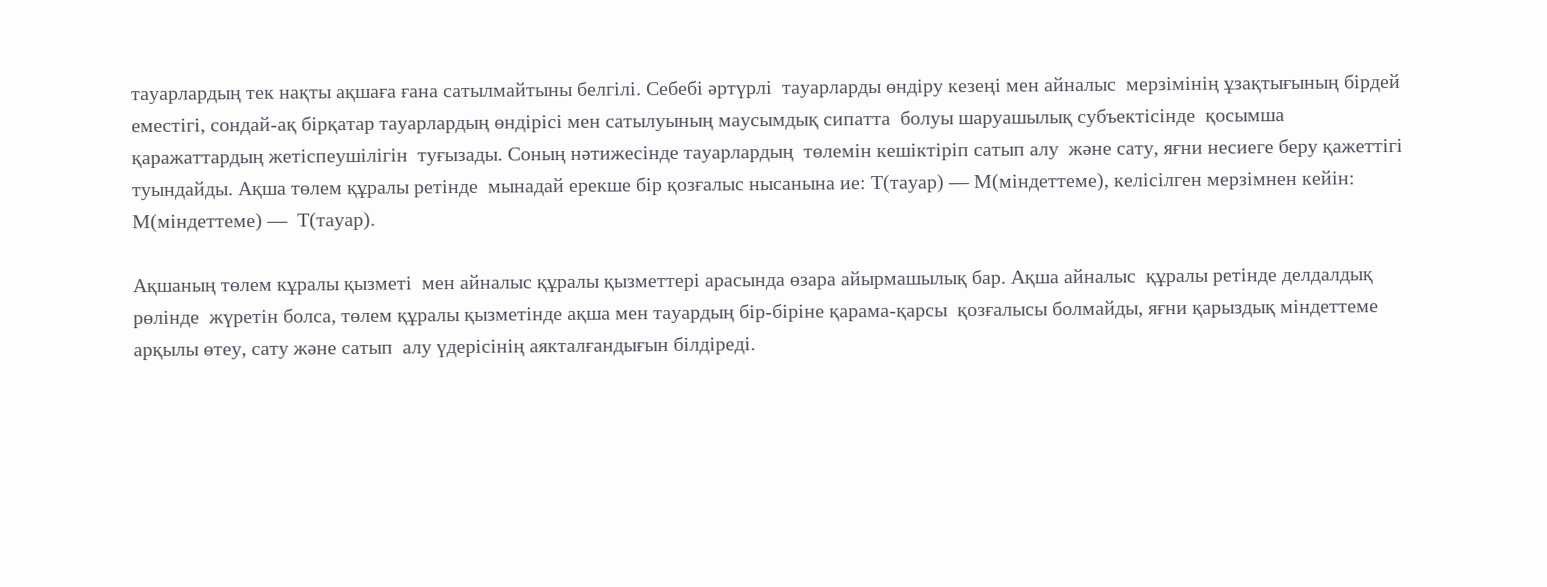тауарлардың тек нақты ақшаға ғана сатылмайтыны белгілі. Себебі әртүрлі  тауарларды өндіру кезеңі мен айналыс  мерзімінің ұзақтығының бірдей еместігі, сондай-ақ бірқатар тауарлардың өндірісі мен сатылуының маусымдық сипатта  болуы шаруашылық субъектісінде  қосымша қаражаттардың жетіспеушілігін  туғызады. Соның нәтижесінде тауарлардың  төлемін кешіктіріп сатып алу  және сату, яғни несиеге беру қажеттігі  туындайды. Ақша төлем құралы ретінде  мынадай ерекше бір қозғалыс нысанына ие: Т(тауар) — М(міндеттеме), келісілген мерзімнен кейін: М(міндеттеме) —  Т(тауар).

Ақшаның төлем кұралы қызметі  мен айналыс құралы қызметтері арасында өзара айырмашылық бар. Ақша айналыс  құралы ретінде делдалдық рөлінде  жүретін болса, төлем құралы қызметінде ақша мен тауардың бір-біріне қарама-қарсы  қозғалысы болмайды, яғни қарыздық міндеттеме арқылы өтеу, сату және сатып  алу үдерісінің аякталғандығын білдіреді.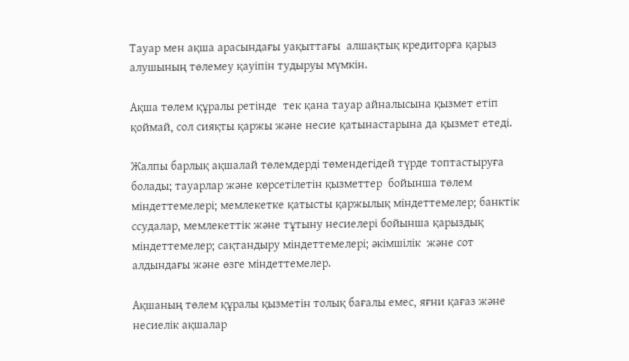Тауар мен ақша арасындағы уақыттағы  алшақтық кредиторға қарыз алушының төлемеу қауіпін тудыруы мүмкін.

Ақша төлем құралы ретінде  тек қана тауар айналысына қызмет етіп қоймай, сол сияқты қаржы және несие қатынастарына да қызмет етеді.

Жалпы барлық ақшалай төлемдерді төмендегідей түрде топтастыруға болады; тауарлар және көрсетілетін қызметтер  бойынша төлем міндеттемелері; мемлекетке қатысты қаржылық міндеттемелер; банктік  ссудалар, мемлекеттік және тұтыну несиелері бойынша қарыздық міндеттемелер; сақтандыру міндеттемелері; әкімшілік  және сот алдындағы және өзге міндеттемелер.

Ақшаның төлем құралы қызметін толық бағалы емес, яғни қағаз және несиелік ақшалар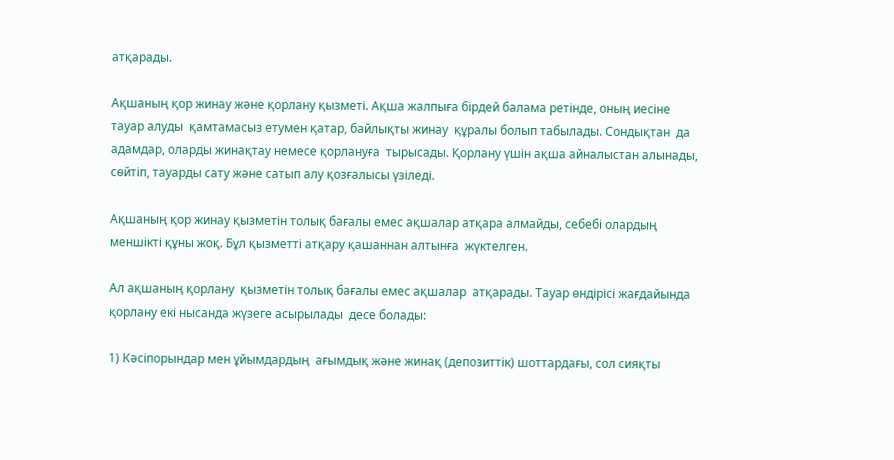атқарады.

Ақшаның қор жинау және қорлану қызметі. Ақша жалпыға бірдей балама ретінде, оның иесіне тауар алуды  қамтамасыз етумен қатар, байлықты жинау  құралы болып табылады. Сондықтан  да адамдар, оларды жинақтау немесе қорлануға  тырысады. Қорлану үшін ақша айналыстан алынады, сөйтіп, тауарды сату және сатып алу қозғалысы үзіледі.

Ақшаның қор жинау қызметін толық бағалы емес ақшалар атқара алмайды, себебі олардың меншікті құны жоқ. Бұл қызметті атқару қашаннан алтынға  жүктелген.

Ал ақшаның қорлану  қызметін толық бағалы емес ақшалар  атқарады. Тауар өндірісі жағдайында қорлану екі нысанда жүзеге асырылады  десе болады:

1) Кәсіпорындар мен ұйымдардың  ағымдық және жинақ (депозиттік) шоттардағы, сол сияқты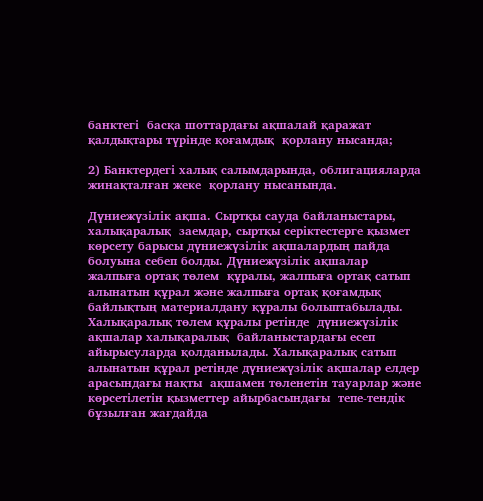банктегі  басқа шоттардағы ақшалай қаражат  қалдықтары түрінде қоғамдық  қорлану нысанда;

2) Банктердегі халық салымдарында, облигацияларда жинақталған жеке  қорлану нысанында.

Дүниежүзілік ақша. Сыртқы сауда байланыстары, халықаралық  заемдар, сыртқы серіктестерге қызмет көрсету барысы дүниежүзілік ақшалардың пайда болуына себеп болды. Дүниежүзілік ақшалар жалпыға ортақ төлем  құралы, жалпыға ортақ сатып алынатын құрал және жалпыға ортақ қоғамдық байлықтың материалдану құралы болыптабылады. Халықаралық төлем құралы ретінде  дүниежүзілік ақшалар халықаралық  байланыстардағы есеп айырысуларда қолданылады. Халықаралық сатып  алынатын құрал ретінде дүниежүзілік ақшалар елдер арасындағы нақты  ақшамен төленетін тауарлар және көрсетілетін қызметтер айырбасындағы  тепе-тендік бұзылған жағдайда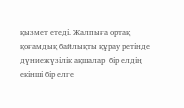қызмет етеді. Жалпыға ортақ қоғамдық байлықты құрау ретінде дүниежүзілік ақшалар  бір елдің екінші бір елге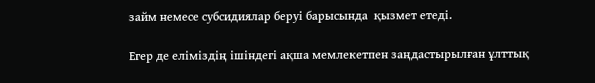займ немесе субсидиялар беруі барысында  қызмет етеді.

Егер де еліміздің ішіндегі ақша мемлекетпен заңдастырылған ұлттық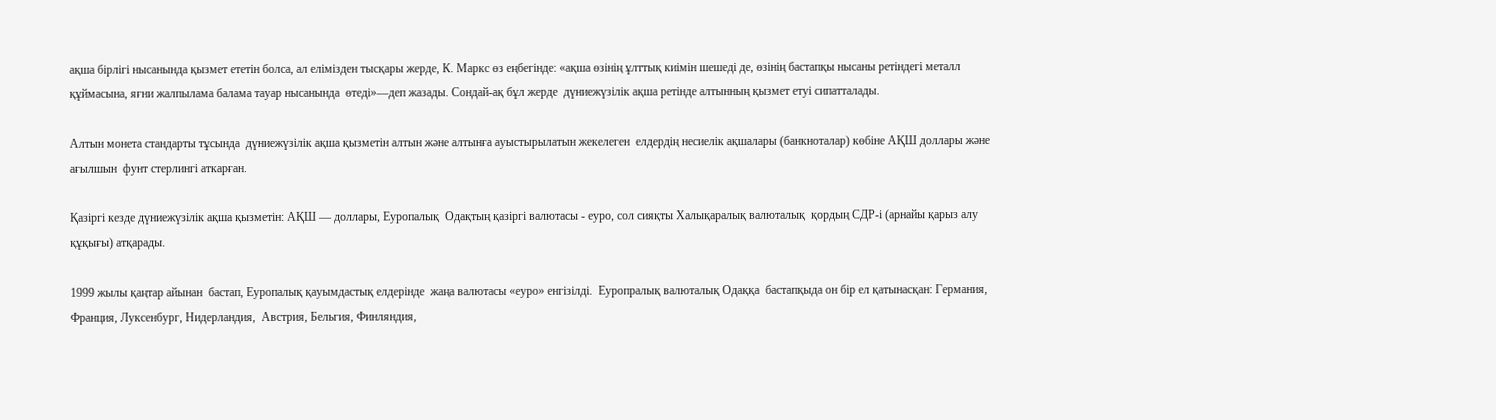ақша бірлігі нысанында қызмет ететін болса, ал елімізден тысқары жерде, К. Маркс өз еңбегінде: «ақша өзінің ұлттық киімін шешеді де, өзінің бастапқы нысаны ретіндегі металл құймасына, яғни жалпылама балама тауар нысанында  өтеді»—деп жазады. Сондай-ақ бұл жерде  дүниежүзілік ақша ретінде алтынның қызмет етуі сипатталады.

Алтын монета стандарты тұсында  дүниежүзілік ақша қызметін алтын және алтынға ауыстырылатын жекелеген  елдердің несиелік ақшалары (банкноталар) көбіне АҚШ доллары және ағылшын  фунт стерлингі аткарған.

Қазіргі кезде дүниежүзілік ақша қызметін: АҚШ — доллары, Еуропалық  Одақтың қазіргі валютасы - еуро, сол сияқты Халықаралық валюталық  қордың СДР-і (арнайы қарыз алу құқығы) атқарады.

1999 жылы қаңтар айынан  бастап, Еуропалық қауымдастық елдерінде  жаңа валютасы «еуро» енгізілді.  Еуропралық валюталық Одаққа  бастапқыда он бір ел қатынасқан: Германия, Франция, Луксенбург, Нидерландия,  Австрия, Бельгия, Финляндия,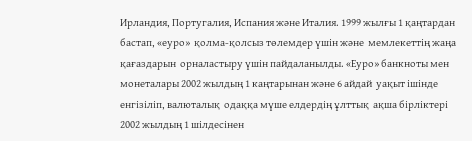Ирландия, Португалия, Испания және Италия. 1999 жылғы 1 қаңтардан бастап, «еуро»  қолма-қолсыз төлемдер үшін және  мемлекеттің жаңа қағаздарын  орналастыру үшін пайдаланылды. «Еуро» банкноты мен монеталары 2002 жылдың 1 каңтарынан және 6 айдай  уақыт ішінде енгізіліп, валюталық  одаққа мүше елдердің ұлттық  ақша бірліктері 2002 жылдың 1 шілдесінен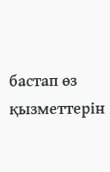бастап өз қызметтерін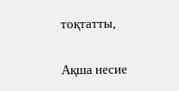тоқтатты,

Ақша несие